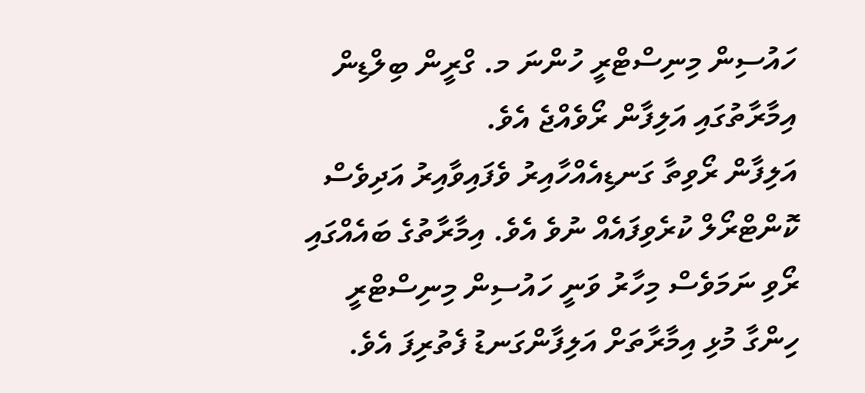ހައުސިން މިނިސްޓްރީ ހުންނަ މ. ގްރީން ބިލްޑިން އިމާރާތުގައި އަލިފާން ރޯވެއްޖެ އެވެ.
އަލިފާން ރޯވިތާ ގަނޑިއެއްހާއިރު ވެފައިވާއިރު އަދިވެސް ކޮންޓްރޯލް ކުރެވިފައެއް ނުވެ އެވެ. އިމާރާތުގެ ބައެއްގައި ރޯވި ނަމަވެސް މިހާރު ވަނީ ހައުސިން މިނިސްޓްރީ ހިންގާ މުޅި އިމާރާތަށް އަލިފާންގަނޑު ފެތުރިފަ އެވެ.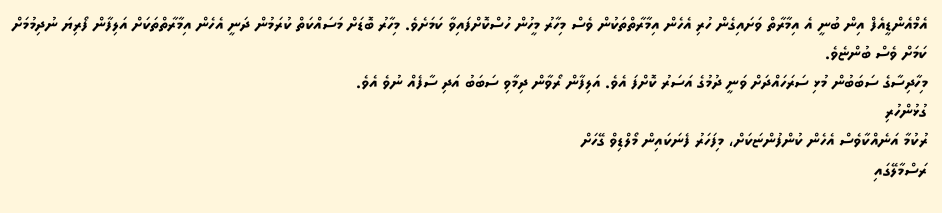އެމްއެންޑީއެފް އިން ބުނީ އެ އިމާރާތް ވަށައިގެން ހުރި އެހެން އިމާރާތްތަކުން ވެސް މިހާރު މީހުން ހުސްކޮށްފައިވާ ކަމަށެވެ. މިހާރު ބޮޑަށް މަސައްކަތް ކުރަމުން ދަނީ އެހެން އިމާރާތްތަކަށް އަލިފާން ފޯރިޔަ ނުދިމުމަށް ކަމަށް ވެސް ބުންޏެވެ.
މިހާދިސާގެ ސަބަބުން މުޅި ސަރަހައްދަށް ވަނީ ދުމުގެ އަސަރު ކޮށްފަ އެވެ. އަލިފާން ރޯވާން ދިމާވި ސަބަބު އަދި ސާފެއް ނުވެ އެވެ.
ގުޅުންހުރި
ރުކުމާ އަނެއްކާވެސް އެހެން ކުންފުންޏަކަށް، މިފަހަރު ފެނަކައިން މޯލްޑިވް ގޭހަށް
ރަސްމާލޭގައި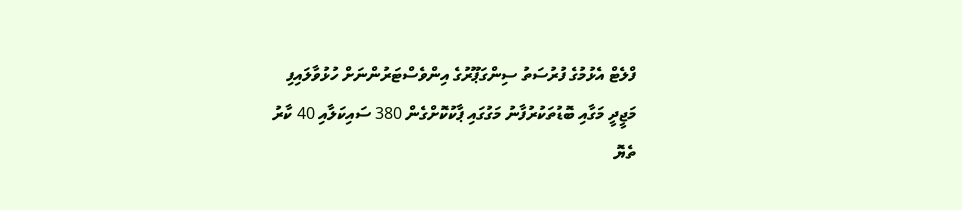ފްލެޓް އެޅުމުގެ ފުރުސަތު ސިންގަޕޫރުގެ އިންވެސްޓަރުންނަށް ހުޅުވާލައިފި
މަޖީދީ މަގާއި ބޮޑުތަކުރުފާނު މަގުގައި ޕާކުކޮށްގެން 380 ސައިކަލާއި 40 ކާރު
ތެޔޮ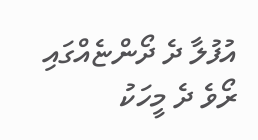އުފުލާ ދެ ދޯންޏެއްގައި ރޯވެ ދެ މީހަކު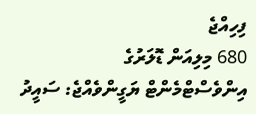ފިހިއްޖެ
680 މިލިއަން ޑޮލަރުގެ އިންވެސްޓްމެންޓް ޔަގީންވެއްޖެ: ސައީދު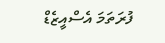ފުރަތަމަ އެސްއީޒެޑް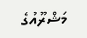މަޝްރޫއުގެ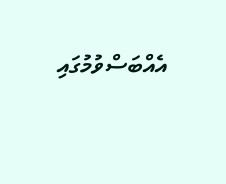އެއްބަސްވުމުގައި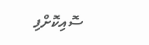ސޮއިކޮށްފި